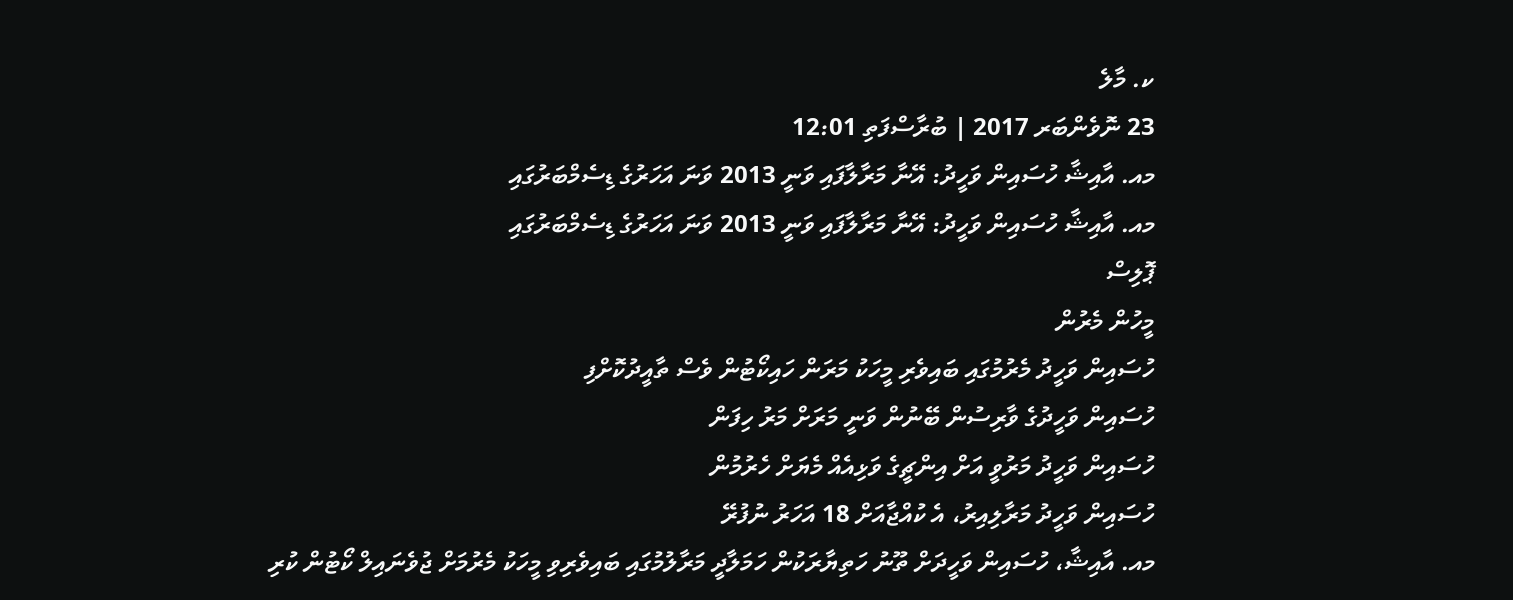ކ. މާލެ
23 ނޮވެންބަރ 2017 | ބުރާސްފަތި 12:01
މއ. އާއިޝާ ހުސައިން ވަހީދު: އޭނާ މަރާލާފައި ވަނީ 2013 ވަނަ އަހަރުގެ ޑިސެމްބަރުގައި
މއ. އާއިޝާ ހުސައިން ވަހީދު: އޭނާ މަރާލާފައި ވަނީ 2013 ވަނަ އަހަރުގެ ޑިސެމްބަރުގައި
ޕޮލިސް
މީހުން މެރުން
ހުސައިން ވަހީދު މެރުމުގައި ބައިވެރި މީހަކު މަރަން ހައިކޯޓުން ވެސް ތާއީދުކޮށްފި
ހުސައިން ވަހީދުގެ ވާރިސުން ބޭނުން ވަނީ މަރަށް މަރު ހިފަން
ހުސައިން ވަހީދު މަރުވީ އަށް އިންޗީގެ ވަޅިއެއް މެޔަށް ހެރުމުން
ހުސައިން ވަހީދު މަރާލިއިރު، އެ ކުއްޖާއަށް 18 އަހަރު ނުފުރޭ
މއ. އާއިޝާ، ހުސައިން ވަހީދަށް ތޫނު ހަތިޔާރަކުން ހަމަލާދީ މަރާލުމުގައި ބައިވެރިވި މީހަކު މެރުމަށް ޖުވެނައިލް ކޯޓުން ކުރި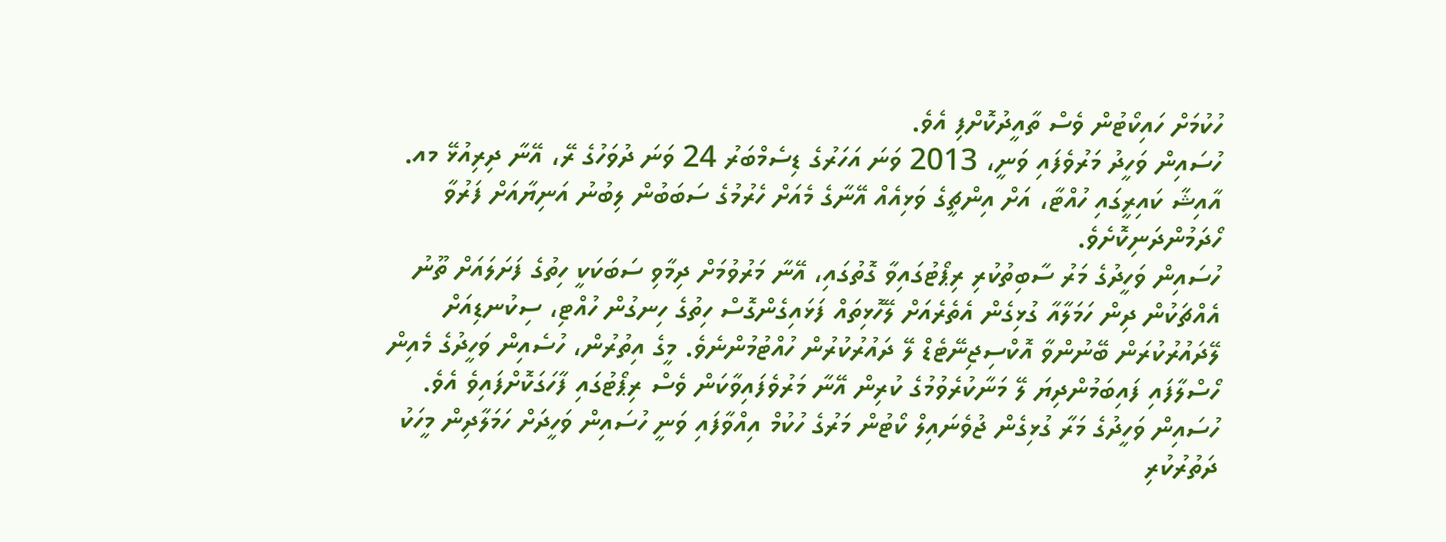ހުކުމަށް ހައިކޯޓުން ވެސް ތާއީދުކޮށްފި އެވެ.
ހުސައިން ވަހީދު މަރުވެފައި ވަނީ، 2013 ވަނަ އަހަރުގެ ޑިސެމްބަރު 24 ވަނަ ދުވަހުގެ ރޭ، އޭނާ ދިރިއުޅޭ މއ. އާއިޝާ ކައިރީގައި ހުއްޓާ، އަށް އިންޗީގެ ވަޅިއެއް އޭނާގެ މެއަށް ހެރުމުގެ ސަބަބުން ލިބުނު އަނިޔާއަށް ފަރުވާ ހޯދަމުންދަނިކޮށެވެ.
ހުސައިން ވަހީދުގެ މަރު ސާބިތުކުރި ރިޕޯޓުގައިވާ ގޮތުގައި، އޭނާ މަރުވުމަށް ދިމާވި ސަބަކަކީ ހިތުގެ ފަށަލައަށް ތޫނު އެއްޗަކުން ދިން ހަމަލާއާ ގުޅިގެން އެތެރެއަށް ލޭހޮޅިތައް ފަޅައިގެންގޮސް ހިތުގެ ހިނގުން ހުއްޓި، ސިކުނޑިއަށް ލޭދައުރުކުރަން ބޭނުންވާ އޮކްސިޖިނޭޓެޑް ލޭ ދައުރުކުރުން ހުއްޓުމުންނެވެ. މީގެ އިތުރުން، ހުސެއިން ވަހީދުގެ މެއިން ހޯސްލާފައި ފައިބަމުންދިޔަ ލޭ މަނާކުރެވުމުގެ ކުރިން އޭނާ މަރުވެފައިވާކަން ވެސް ރިޕޯޓުގައި ފާހަގަކޮށްފައިވެ އެވެ.
ހުސައިން ވަހީދުގެ މަރާ ގުޅިގެން ޖުވެނައިލް ކޯޓުން މަރުގެ ހުކުމް އިއްވާފައި ވަނީ ހުސައިން ވަހީދަށް ހަމަލާދިން މީހަކު ދަތުރުކުރި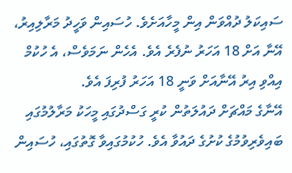ސައިކަލު ދުއްވަން އިން މީހާއަށެވެ. ހުސައިން ވަހީދު މަރާލިއިރު، އޭނާ އަށް 18 އަހަރު ނުފެރެ އެވެ. އެހެން ނަމަވެސް، އެ ހުކުމް އިއްވި އިރު އޭނާއަށް ވަނީ 18 އަހަރު ފުރިފަ އެވެ.
އޭނާގެ މައްޗަށް ދައުލަތުން ކުރީ ގަސްދުގައި މީހަކު މަރާލުމުގައި ބައިވެރިވުމުގެ ކުށުގެ ދައުވާ އެވެ. ހުކުމުގައިވާ ގޮތުގައި، ހުސައިން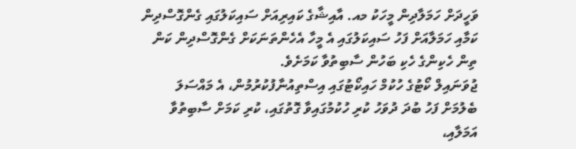ވަހީދަށް ހަމަލާދިން މީހަކު މއ. އާއިޝާގެ ކައިރިއަށް ސައިކަލުގައި ގެންގޮސްދިން ކަމާއި ހަމަލާއަށް ފަހު ސައިކަލުގައި އެ މީހާ އެހެންތަނަކަށް ގެންގޮސްދިން ކަން ތިން ހެކިންގެ ހެކި ބަހުން ސާބިތުވާ ކަމަށެވެ.
ޖުވަނައިލް ކޯޓުގެ ހުކުމް ހައިކޯޓުގައި އިސްތިއުނާފުކުރުމުން، އެ މައްސަލަ ބެލުމަށް ފަހު ބުދަ ދުވަހު ކުރި ހުކުމުގައިވާ ގޮތުގައި، ކުރި ކަމަށް ސާބިތުވާ އަމަލާއި،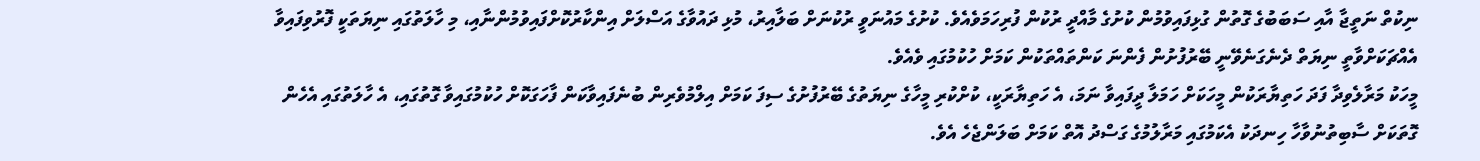ނިކުތް ނަތީޖާ އާއި ސަބަބުގެ ގޮތުން ގުޅިފައިވުމުން ކުށުގެ މާއްދީ ރުކުން ފުރިހަމަވެއެވެ. ކުށުގެ މައުނަވީ ރުކުނަށް ބަލާއިރު، މުޅި ދައުވާގެ އަސްލަށް އިންކާރުކޮށްފައިވުމުންނާއި، މި ހާލަތުގައި ނިޔަތަކީ ފޮރުވިފައިވާ އެއްޗަކަށްވާތީ ނިޔަތް ދެނެގަނެވޭނީ ބޭރުފުށުން ފެންނަ ކަންތައްތަކުން ކަމަށް ހުކުމުގައި ވެއެވެ.
މީހަކު މަރާލެވިދާ ފަދަ ހަތިޔާރަކުން މީހަކަށް ހަމަލާ ދީފައިވާ ނަމަ، އެ ހަތިޔާރަކީ، ކުށްކުރި މީހާގެ ނިޔަތުގެ ބޭރުފުށުގެ ސިފަ ކަމަށް އިލްމުވެރިން ބުނެފައިވާކަން ފާހަގަކޮށް ހުކުމުގައިވާ ގޮތުގައި، އެ ހާލަތުގައި އެހެން ގޮތަކަށް ސާބިތުނުވާހާ ހިނދަކު އެކަމުގައި މަރާލުމުގެ ގަސްދު އޮތް ކަމަށް ބަލަންޖެހެ އެވެ.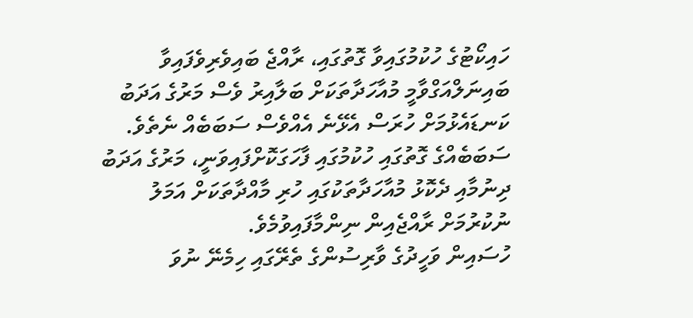ހައިކޯޓުގެ ހުކުމުގައިވާ ގޮތުގައި، ރާއްޖެ ބައިވެރިވެފައިވާ ބައިނަލްއަގްވާމީ މުއާހަދާތަކަށް ބަލާއިރު ވެސް މަރުގެ އަދަބު ކަނޑައެޅުމަށް ހުރަސް އެޅޭނެ އެއްވެސް ސަބަބެއް ނެތެވެ. ސަބަބެއްގެ ގޮތުގައި ހުކުމުގައި ފާހަގަކޮށްފައިވަނީ، މަރުގެ އަދަބު ދިނުމާއި ދެކޮޅު މުއާހަދާތަކުގައި ހުރި މާއްދާތަކަށް އަމަލު ނުކުރުމަށް ރާއްޖެއިން ނިންމާފައިވުމެވެ.
ހުސައިން ވަހީދުގެ ވާރިސުންގެ ތެރޭގައި ހިމެނޭ ނުވަ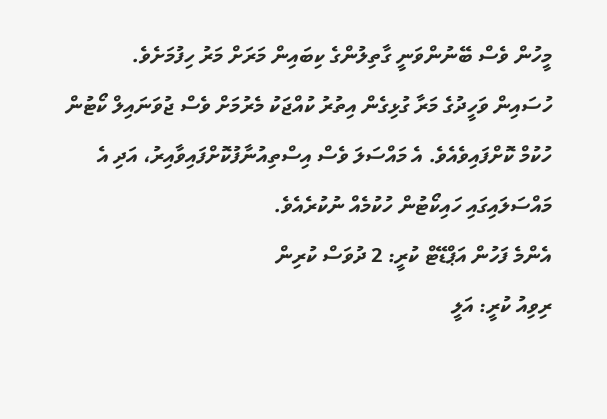މީހުން ވެސް ބޭނުންވަނީ ގާތިލުންގެ ކިބައިން މަރަށް މަރު ހިފުމަށެވެ.
ހުސައިން ވަހީދުގެ މަރާ ގުޅިގެން އިތުރު ކުއްޖަކު މެރުމަށް ވެސް ޖުވަނައިލް ކޯޓުން ހުކުމް ކޮށްފައިވެއެވެ. އެ މައްސަލަ ވެސް އިސްތިއުނާފުކޮށްފައިވާއިރު، އަދި އެ މައްސަލައިގައި ހައިކޯޓުން ހުކުމެއް ނުކުރެއެވެ.
އެންމެ ފަހުން އަޕްޑޭޓް ކުރީ: 2 ދުވަސް ކުރިން
ރިވިއު ކުރީ: އަލީ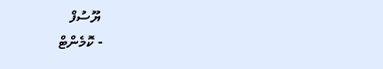ޔޫސުފް
- ކޮމެންޓް